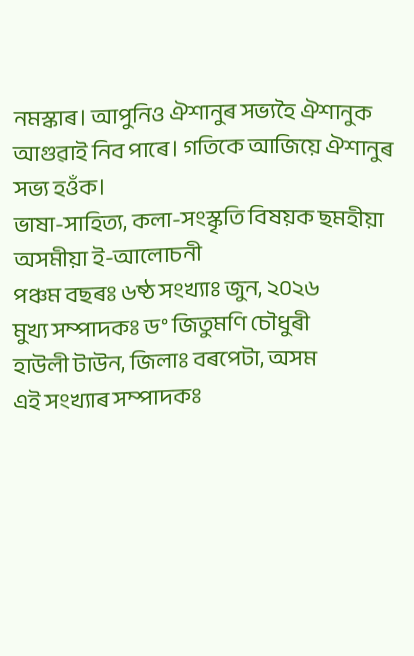নমস্কাৰ। আপুনিও ঐশানুৰ সভ্যহৈ ঐশানুক আগুৱাই নিব পাৰে। গতিকে আজিয়ে ঐশানুৰ সভ্য হওঁক।
ভাষা-সাহিত্য, কলা-সংস্কৃতি বিষয়ক ছমহীয়া অসমীয়া ই-আলোচনী
পঞ্চম বছৰঃ ৬ষ্ঠ সংখ্যাঃ জুন, ২০২৬
মুখ্য সম্পাদকঃ ড° জিতুমণি চৌধুৰী
হাউলী টাউন, জিলাঃ বৰপেটা, অসম
এই সংখ্যাৰ সম্পাদকঃ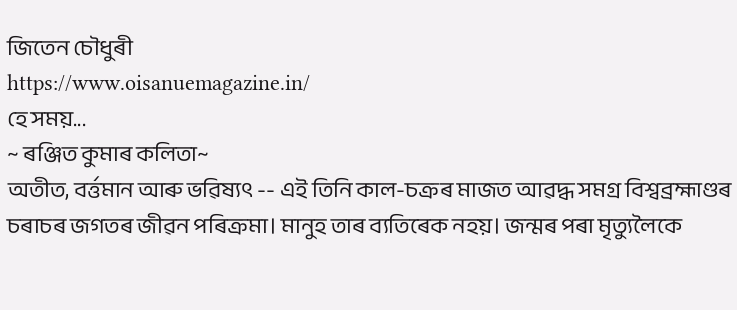জিতেন চৌধুৰী
https://www.oisanuemagazine.in/
হে সময়...
~ ৰঞ্জিত কুমাৰ কলিতা~
অতীত, বৰ্ত্তমান আৰু ভৱিষ্যৎ -- এই তিনি কাল-চক্ৰৰ মাজত আৱদ্ধ সমগ্র বিশ্বব্ৰহ্মাণ্ডৰ চৰাচৰ জগতৰ জীৱন পৰিক্ৰমা। মানুহ তাৰ ব্যতিৰেক নহয়। জন্মৰ পৰা মৃত্যুলৈকে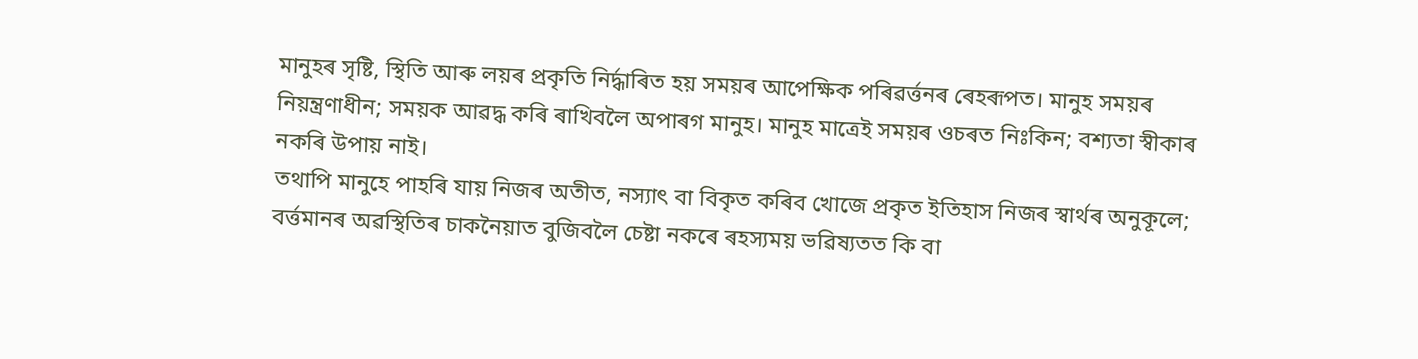মানুহৰ সৃষ্টি, স্থিতি আৰু লয়ৰ প্ৰকৃতি নিৰ্দ্ধাৰিত হয় সময়ৰ আপেক্ষিক পৰিৱৰ্ত্তনৰ ৰেহৰূপত। মানুহ সময়ৰ নিয়ন্ত্রণাধীন; সময়ক আৱদ্ধ কৰি ৰাখিবলৈ অপাৰগ মানুহ। মানুহ মাত্ৰেই সময়ৰ ওচৰত নিঃকিন; বশ্যতা স্বীকাৰ নকৰি উপায় নাই।
তথাপি মানুহে পাহৰি যায় নিজৰ অতীত, নস্যাৎ বা বিকৃত কৰিব খোজে প্ৰকৃত ইতিহাস নিজৰ স্বাৰ্থৰ অনুকূলে; বৰ্ত্তমানৰ অৱস্থিতিৰ চাকনৈয়াত বুজিবলৈ চেষ্টা নকৰে ৰহস্যময় ভৱিষ্যতত কি বা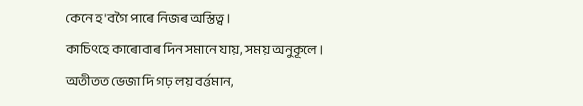কেনে হ'বগৈ পাৰে নিজৰ অস্তিত্ব।
কাচিৎহে কাৰোবাৰ দিন সমানে যায়, সময় অনুকূলে। অতীতত ভেজা দি গঢ় লয় বৰ্ত্তমান,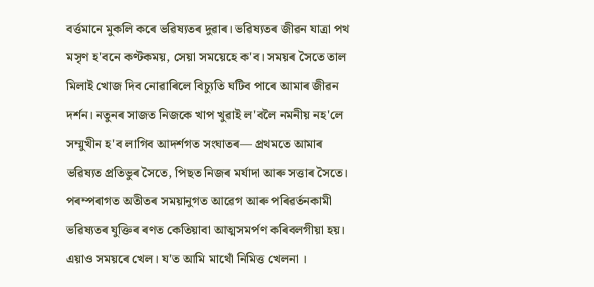বৰ্ত্তমানে মুকলি কৰে ভৱিষ্যতৰ দুৱাৰ। ভৱিষ্যতৰ জীৱন যাত্রা পথ মসৃণ হ'বনে কণ্টকময়, সেয়া সময়েহে ক'ব। সময়ৰ সৈতে তাল মিলাই খোজ দিব নোৱাৰিলে বিচ্যুতি ঘটিব পাৰে আমাৰ জীৱন দৰ্শন। নতুনৰ সাজত নিজকে খাপ খুৱাই ল'বলৈ নমনীয় নহ'লে সম্মুখীন হ'ব লাগিব আদৰ্শগত সংঘাতৰ— প্ৰথমতে আমাৰ ভৱিষ্যত প্ৰতিভুৰ সৈতে, পিছত নিজৰ মৰ্যাদা আৰু সত্তাৰ সৈতে। পৰম্পৰাগত অতীতৰ সময়ানুগত আৱেগ আৰু পৰিৱৰ্তনকামী ভৱিষ্যতৰ যুক্তিৰ ৰণত কেতিয়াবা আত্মসমর্পণ কৰিবলগীয়া হয়। এয়াও সময়ৰে খেল। য'ত আমি মাথোঁ নিমিত্ত খেলনা ।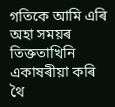গতিকে আমি এৰি অহা সময়ৰ তিক্ততাখিনি একাষৰীয়া কৰি থৈ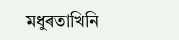মধুৰতাখিনি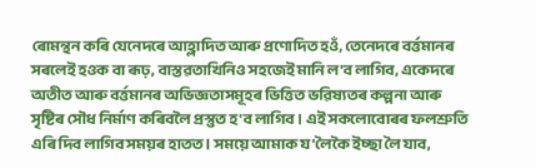ৰোমন্থন কৰি যেনেদৰে আহ্লাদিত আৰু প্ৰণোদিত হওঁ, তেনেদৰে বৰ্ত্তমানৰ সৰলেই হওক বা ৰূঢ়, বাস্তৱতাখিনিও সহজেই মানি ল'ব লাগিব, একেদৰে অতীত আৰু বৰ্ত্তমানৰ অভিজ্ঞতাসমূহৰ ভিত্তিত ভৱিষ্যতৰ কল্পনা আৰু সৃষ্টিৰ সৌধ নিৰ্মাণ কৰিবলৈ প্ৰস্তুত হ'ব লাগিব। এই সকলোবোৰৰ ফলশ্রুতি এৰি দিব লাগিব সময়ৰ হাতত। সময়ে আমাক য'লৈকৈ ইচ্ছা লৈ যাব,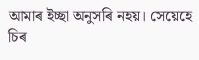আমাৰ ইচ্ছা অনুসৰি নহয়। সেয়েহে চিৰ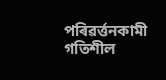পৰিৱৰ্ত্তনকামী গতিশীল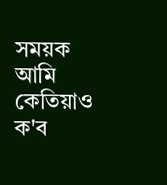সময়ক আমি কেতিয়াও ক'ব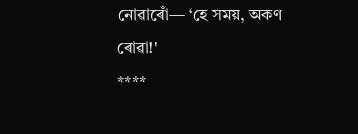নোৱাৰোঁ— ‘হে সময়, অকণ ৰোৱা!'
****